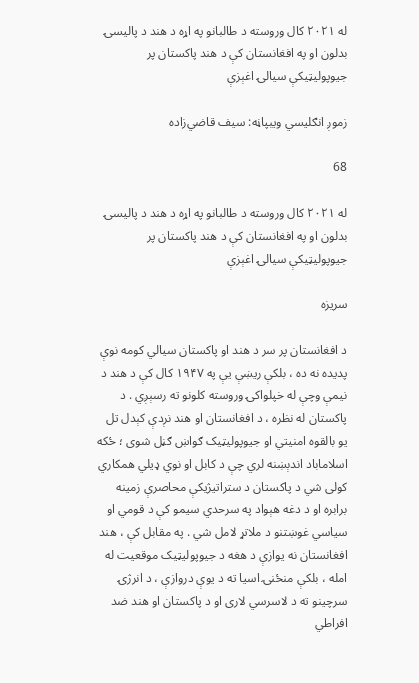له ۲۰۲۱ کال وروسته د طالبانو په اړه د هند د پالیسۍ بدلون او په افغانستان کې د هند پاکستان پر جیوپولیټیکې سیالۍ اغېزې

زموږ انګلیسي ویبپاڼه: سیف قاضي‌زاده

68

له ۲۰۲۱ کال وروسته د طالبانو په اړه د هند د پالیسۍ بدلون او په افغانستان کې د هند پاکستان پر جیوپولیټیکې سیالۍ اغېزې

سریزه

د افغانستان پر سر د هند او پاکستان سیالي کومه نوې پدیده نه ده ، بلکې ریښې یې په ۱۹۴۷ کال کې د هند د نیمې وچې له خپلواکۍ وروسته کلونو ته رسېږي . د پاکستان له نظره ، د افغانستان او هند نږدې کېدل تل یو بالقوه امنیتي او جیوپولیټیک ګواښ ګڼل شوی ؛ ځکه اسلاماباد اندېښنه لري چې د کابل او نوي ډیلي همکاري کولی شي د پاکستان د ستراتیژیکې محاصرې زمینه برابره او د دغه هېواد په سرحدي سیمو کې د قومي او سیاسي غوښتنو د ملاتړ لامل شي . په مقابل کې ، هند افغانستان نه یوازې د هغه د جیوپولیټیک موقعیت له امله ، بلکې منځنۍ اسیا ته د یوې دروازې ، د انرژۍ سرچینو ته د لاسرسي لاری او د پاکستان او هند ضد افراطي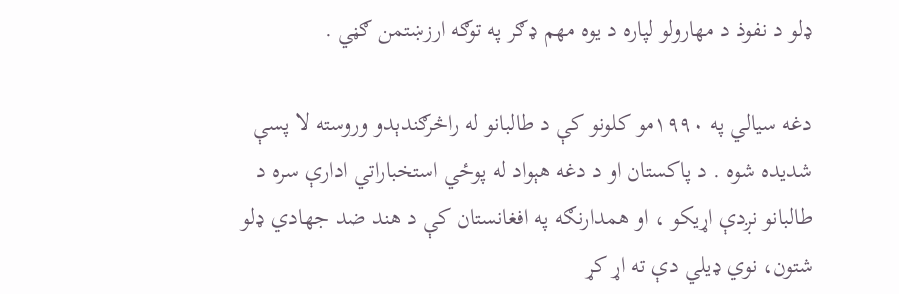ډلو د نفوذ د مهارولو لپاره د یوه مهم ډګر په توګه ارزښتمن ګڼي .

دغه سیالي په ۱۹۹۰مو کلونو کې د طالبانو له راڅرګندېدو وروسته لا پسې شدیده شوه . د پاکستان او د دغه هېواد له پوځي استخباراتي ادارې سره د طالبانو نږدې اړیکو ، او همدارنګه په افغانستان کې د هند ضد جهادي ډلو شتون، نوي ډیلي دې ته اړ کړ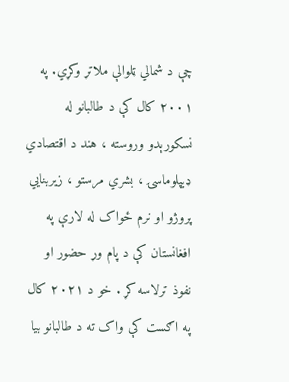چې د شمالي ټلوالې ملاتړ وکړي. په ۲۰۰۱ کال کې د طالبانو له نسکورېدو وروسته ، هند د اقتصادي ډیپلوماسۍ ، بشري مرستو ، زیربنايي پروژو او نرم ځواک له لارې په افغانستان کې د پام وړ حضور او نفوذ ترلاسه کړ . خو د ۲۰۲۱ کال په اګست کې واک ته د طالبانو بیا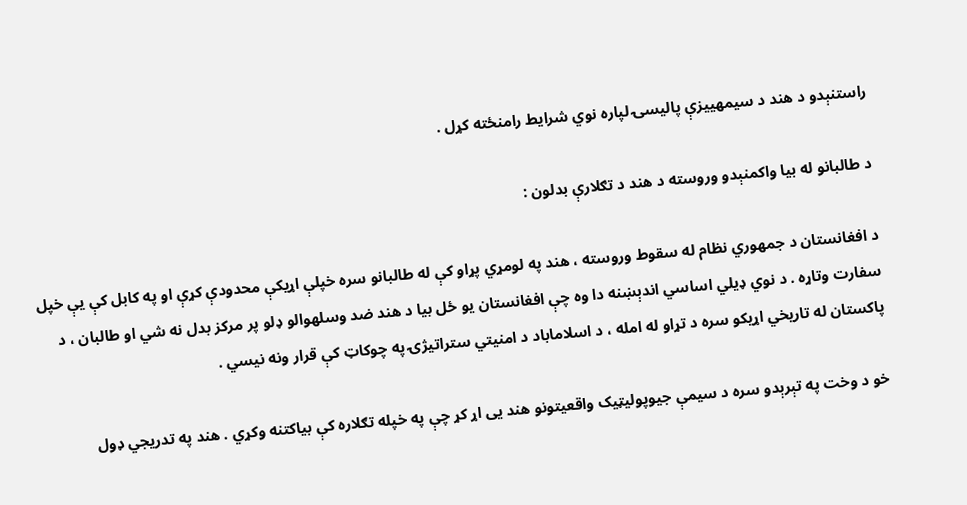راستنېدو د هند د سیمهییزې پالیسۍ لپاره نوي شرایط رامنځته کړل .

د طالبانو له بیا واکمنېدو وروسته د هند د تګلارې بدلون :

د افغانستان د جمهوري نظام له سقوط وروسته ، هند په لومړي پړاو کې له طالبانو سره خپلې اړیکې محدودې کړې او په کابل کې یې خپل سفارت وتاړه . د نوي ډیلي اساسي اندېښنه دا وه چې افغانستان یو ځل بیا د هند ضد وسلهوالو ډلو پر مرکز بدل نه شي او طالبان ، د پاکستان له تاریخي اړیکو سره د تړاو له امله ، د اسلاماباد د امنیتي ستراتیژۍ په چوکاټ کې قرار ونه نیسي .

خو د وخت په تېرېدو سره د سیمې جیوپولیټیک واقعیتونو هند یی اړ کړ چې په خپله تګلاره کې بیاکتنه وکړي . هند په تدریجي ډول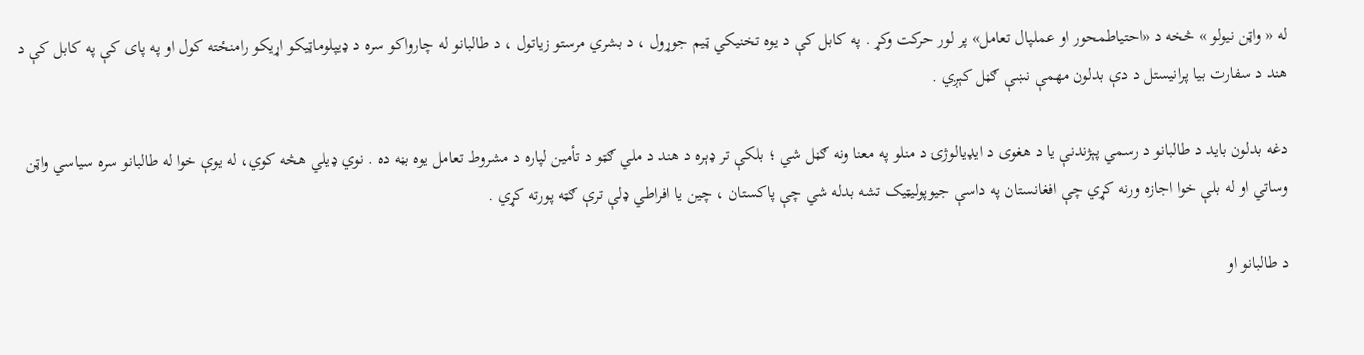له « واټن نیولو » څخه د «احتیاطمحور او عملپال تعامل» پر لور حرکت وکړ . په کابل کې د یوه تخنیکي ټیم جوړول ، د بشري مرستو زیاتول ، د طالبانو له چارواکو سره د ډیپلوماټیکو اړیکو رامنځته کول او په پای کې په کابل کې د هند د سفارت بیا پرانیستل د دې بدلون مهمې نښې ګڼل کېږي .

دغه بدلون باید د طالبانو د رسمي پېژندنې یا د هغوی د ایډیالوژۍ د منلو په معنا ونه ګڼل شي ؛ بلکې تر ډېره د هند د ملي ګټو د تأمین لپاره د مشروط تعامل یوه بڼه ده . نوي ډیلي هڅه کوي، له یوې خوا له طالبانو سره سیاسي واټن وساتي او له بلې خوا اجازه ورنه کړي چې افغانستان په داسې جیوپولیټیک تشه بدله شي چې پاکستان ، چین یا افراطي ډلې ترې ګټه پورته کړي .

د طالبانو او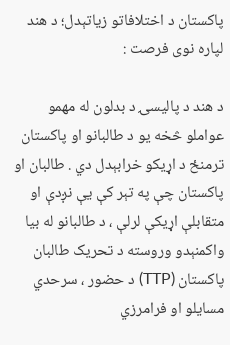پاکستان د اختلافاتو زیاتېدل؛ د هند لپاره نوی فرصت :

د هند د پالیسۍ د بدلون له مهمو عواملو څخه یو د طالبانو او پاکستان ترمنځ د اړیکو خرابېدل دي . طالبان او پاکستان چې په تېر کې یې نږدې او متقابلې اړیکې لرلې ، د طالبانو له بیا واکمنېدو وروسته د تحریک طالبان پاکستان (TTP) د حضور ، سرحدي مسایلو او فرامرزي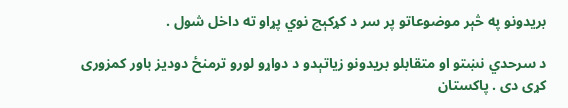بریدونو په څېر موضوعاتو پر سر د کړکېچ نوي پړاو ته داخل شول .

د سرحدي نښتو او متقابلو بریدونو زیاتېدو د دواړو لورو ترمنځ دودیز باور کمزوری کړی دی . پاکستان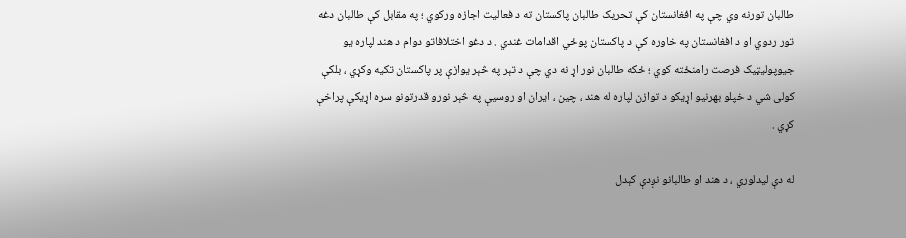طالبان تورنه وي چې په افغانستان کې تحریک طالبان پاکستان ته د فعالیت اجازه ورکوي ؛ په مقابل کې طالبان دغه تور ردوي او د افغانستان په خاوره کې د پاکستان پوځي اقدامات غندي . د دغو اختلافاتو دوام د هند لپاره یو جیوپولیټیک فرصت رامنځته کوي ؛ ځکه طالبان نور اړ نه دي چې د تېر په څېر یوازې پر پاکستان تکیه وکړي ، بلکې کولی شي د خپلو بهرنیو اړیکو د توازن لپاره له هند ، چین ، ایران او روسیې په څېر نورو قدرتونو سره اړیکې پراخې کړي .

له دې لیدلوري ، د هند او طالبانو نږدې کېدل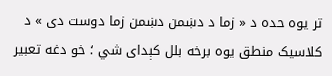تر یوه حده د « زما د دښمن دښمن زما دوست دی » د کلاسیک منطق یوه برخه بلل کېدای شي ؛ خو دغه تعبیر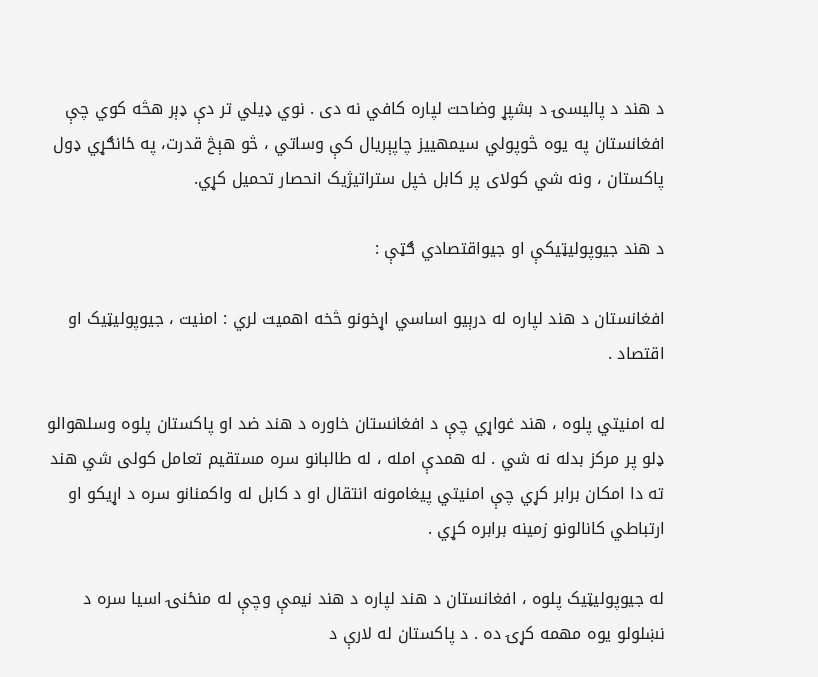د هند د پالیسۍ د بشپړ وضاحت لپاره کافي نه دی . نوي ډیلي تر دې ډېر هڅه کوي چې افغانستان په یوه څوپولي سیمهییز چاپېریال کې وساتي ، څو هېڅ قدرت، په ځانګړي ډول پاکستان ، ونه شي کولای پر کابل خپل ستراتیژیک انحصار تحمیل کړي.

د هند جیوپولیټیکې او جیواقتصادي ګټې :

افغانستان د هند لپاره له درېیو اساسي اړخونو څخه اهمیت لري : امنیت ، جیوپولیټیک او اقتصاد .

له امنیتي پلوه ، هند غواړي چې د افغانستان خاوره د هند ضد او پاکستان پلوه وسلهوالو ډلو پر مرکز بدله نه شي . له همدې امله ، له طالبانو سره مستقیم تعامل کولی شي هند ته دا امکان برابر کړي چې امنیتي پیغامونه انتقال او د کابل له واکمنانو سره د اړیکو او ارتباطي کانالونو زمینه برابره کړي .

له جیوپولیټیک پلوه ، افغانستان د هند لپاره د هند نیمې وچې له منځنۍ اسیا سره د نښلولو یوه مهمه کړۍ ده . د پاکستان له لارې د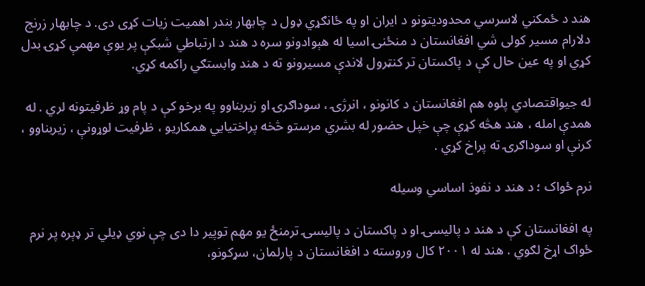هند د ځمکني لاسرسي محدودیتونو د ایران او په ځانګړي ډول د چابهار بندر اهمیت زیات کړی دی. د چابهار زرنج دلارام مسیر کولی شي افغانستان د منځنۍ اسیا له هېوادونو سره د هند د ارتباطي شبکې پر یوې مهمې کړۍ بدل کړي او په عین حال کې د پاکستان تر کنټرول لاندې مسیرونو ته د هند وابستګي راکمه کړي.

له جیواقتصادي پلوه هم افغانستان د کانونو ، انرژۍ ، سوداګرۍ او زیربناوو په برخو کې د پام وړ ظرفیتونه لري . له همدې امله ، هند هڅه کړې چې خپل حضور له بشري مرستو څخه پراختیايي همکاریو ، ظرفیت لوړونې ، زیربناوو ، کرنې او سوداګرۍ ته پراخ کړي .

نرم ځواک ؛ د هند د نفوذ اساسي وسیله

په افغانستان کې د هند د پالیسۍ او د پاکستان د پالیسۍ ترمنځ یو مهم توپیر دا دی چې نوي ډیلي تر ډېره پر نرم ځواک اړخ لګوي . هند له ۲۰۰۱ کال وروسته د افغانستان د پارلمان، سړکونو،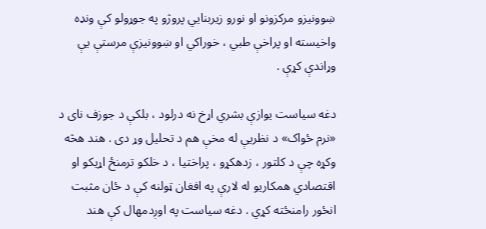ښوونیزو مرکزونو او نورو زیربنايي پروژو په جوړولو کې ونډه واخیسته او پراخې طبي ، خوراکي او ښوونیزې مرستې یې وړاندې کړې .

دغه سیاست یوازې بشري اړخ نه درلود ، بلکې د جوزف نای د «نرم ځواک» د نظریې له مخې هم د تحلیل وړ دی . هند هڅه وکړه چې د کلتور ، زدهکړو ، پراختیا ، د خلکو ترمنځ اړیکو او اقتصادي همکاریو له لارې په افغان ټولنه کې د ځان مثبت انځور رامنځته کړي . دغه سیاست په اوږدمهال کې هند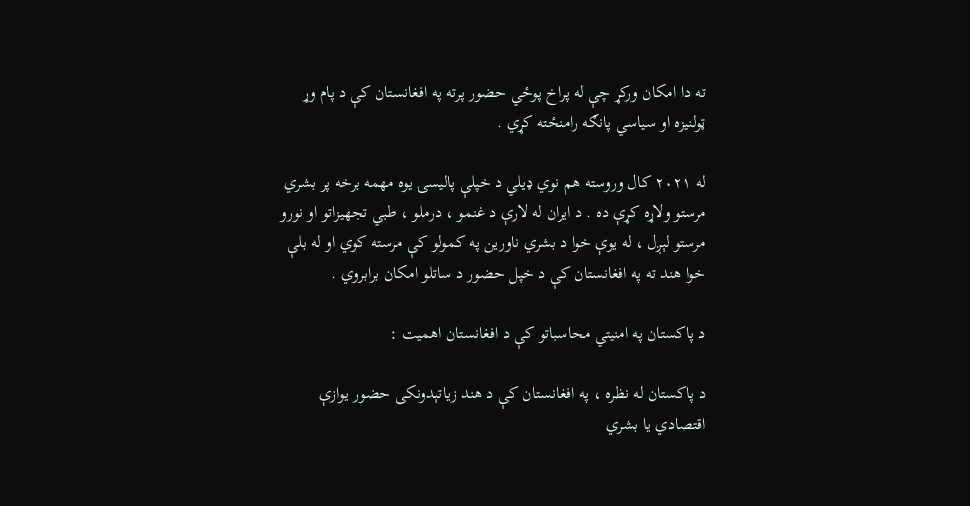ته دا امکان ورکړ چې له پراخ پوځي حضور پرته په افغانستان کې د پام وړ ټولنیزه او سیاسي پانګه رامنځته کړي .

له ۲۰۲۱ کال وروسته هم نوي ډیلي د خپلې پالیسۍ یوه مهمه برخه پر بشري مرستو ولاړه کړې ده . د ایران له لارې د غنمو ، درملو ، طبي تجهیزاتو او نورو مرستو لېږل ، له یوې خوا د بشري ناورین په کمولو کې مرسته کوي او له بلې خوا هند ته په افغانستان کې د خپل حضور د ساتلو امکان برابروي .

د پاکستان په امنیتي محاسباتو کې د افغانستان اهمیت :

د پاکستان له نظره ، په افغانستان کې د هند زیاتېدونکی حضور یوازې اقتصادي یا بشري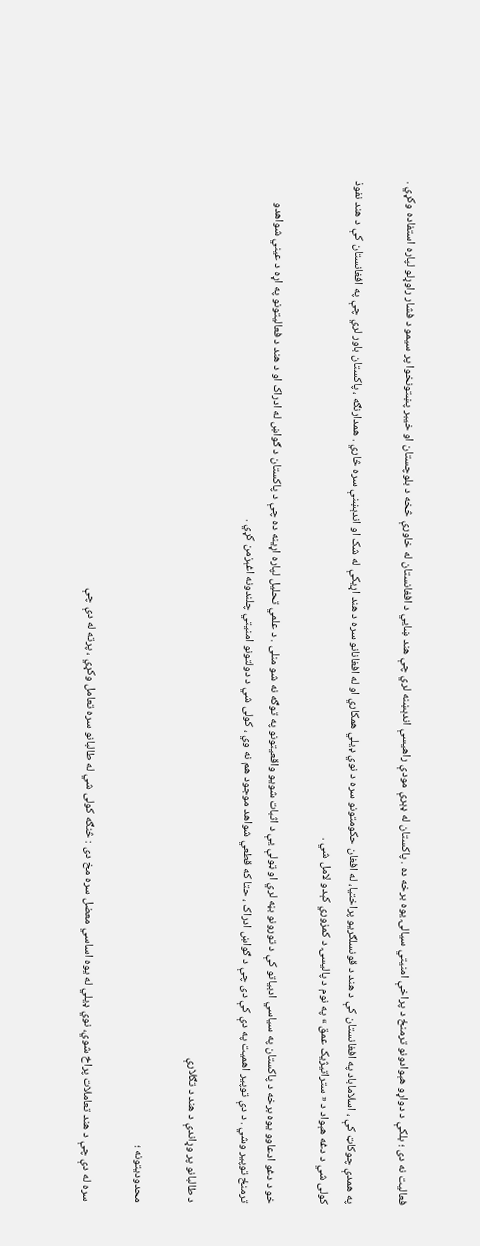فعالیت نه دی ؛ بلکې د دواړو هېوادونو ترمنځ د پراخې امنیتي سیالۍ یوه برخه ده . پاکستان له ډېرې مودې راهیسې اندېښنه لري چې هند ښايي د افغانستان له خاورې څخه د بلوچستان او خیبر پښتونخوا پر سیمو د فشار راوړلو لپاره استفاده وکړي .

په همدې چوکاټ کې ، اسلاماباد په افغانستان کې د هند د قونسلګریو پراختیا، له افغان حکومتونو سره د نوي ډیلي همکاري او له افغانانو سره د هند اړیکې له شک او اندېښنې سره څاري . همدارنګه ، پاکستان باور لري چې په افغانستان کې د هند نفوذ کولی شي د دغه هېواد د « ستراتیژیک عمق » په نوم د پالیسۍ د کمزوري کېدو لامل شي .

خو د دغو ادعاوو یوه برخه د پاکستان په سیاسي ادبیاتو کې د تورونو بڼه لري او ټولې یې د اثبات شویو واقعیتونو په توګه نه شو منلی . د علمي تحلیل لپاره اړینه ده چې د پاکستان د ګواښ له ادراک او د هند د فعالیتونو په اړه د عیني شواهدو ترمنځ توپیر وشي . د دې توپیر اهمیت په دې کې دی چې د ګواښ ادراک ، حتا که قطعي شواهد موجود هم نه وي ، کولی شي د دولتونو امنیتي چلندونه اغېزمن کړي .

د طالبانو پر وړاندې د هند د تګلارې

محدودیتونه ؛

سره له دې چې د هند تعاملات پراخ شوي، نوي ډیلي له یوه اساسي معضل سره مخ دی : څنګه کولی شي له طالبانو سره تعامل وکړي ، پرته له دې چې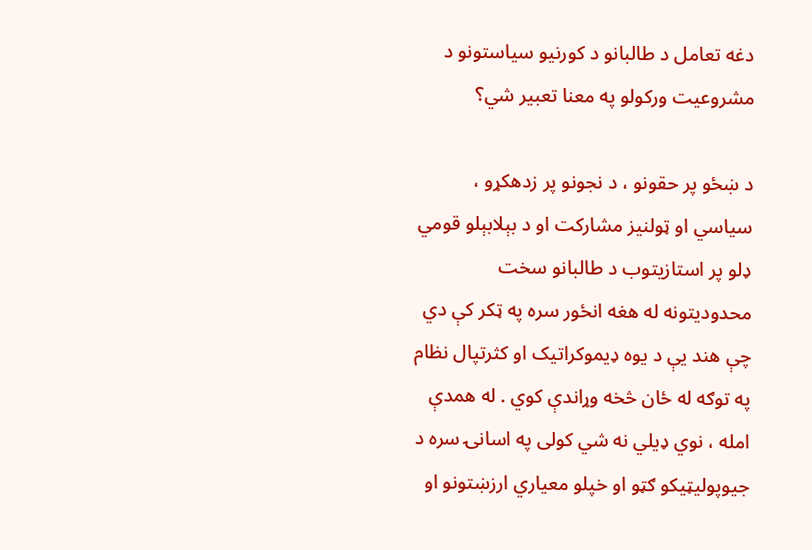دغه تعامل د طالبانو د کورنیو سیاستونو د مشروعیت ورکولو په معنا تعبیر شي؟

د ښځو پر حقونو ، د نجونو پر زدهکړو ، سیاسي او ټولنیز مشارکت او د بېلابېلو قومي ډلو پر استازیتوب د طالبانو سخت محدودیتونه له هغه انځور سره په ټکر کې دي چې هند یې د یوه ډیموکراتیک او کثرتپال نظام په توګه له ځان څخه وړاندې کوي . له همدې امله ، نوي ډیلي نه شي کولی په اسانۍ سره د جیوپولیټیکو ګټو او خپلو معیاري ارزښتونو او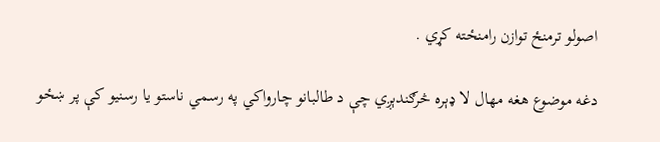اصولو ترمنځ توازن رامنځته کړي .

دغه موضوع هغه مهال لا ډېره څرګندېږي چې د طالبانو چارواکي په رسمي ناستو یا رسنیو کې پر ښځو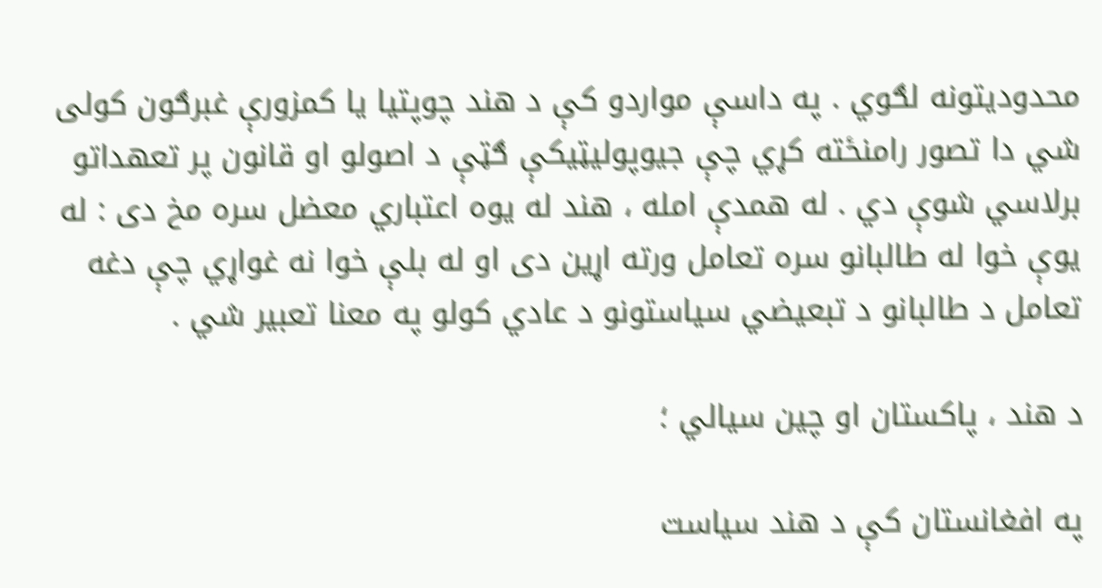محدودیتونه لګوي . په داسې مواردو کې د هند چوپتیا یا کمزورې غبرګون کولی شي دا تصور رامنځته کړي چې جیوپولیټیکې ګټې د اصولو او قانون پر تعهداتو برلاسي شوې دي . له همدې امله ، هند له یوه اعتباري معضل سره مخ دی : له یوې خوا له طالبانو سره تعامل ورته اړین دی او له بلې خوا نه غواړي چې دغه تعامل د طالبانو د تبعیضي سیاستونو د عادي کولو په معنا تعبیر شي .

د هند ، پاکستان او چین سیالي ؛

په افغانستان کې د هند سیاست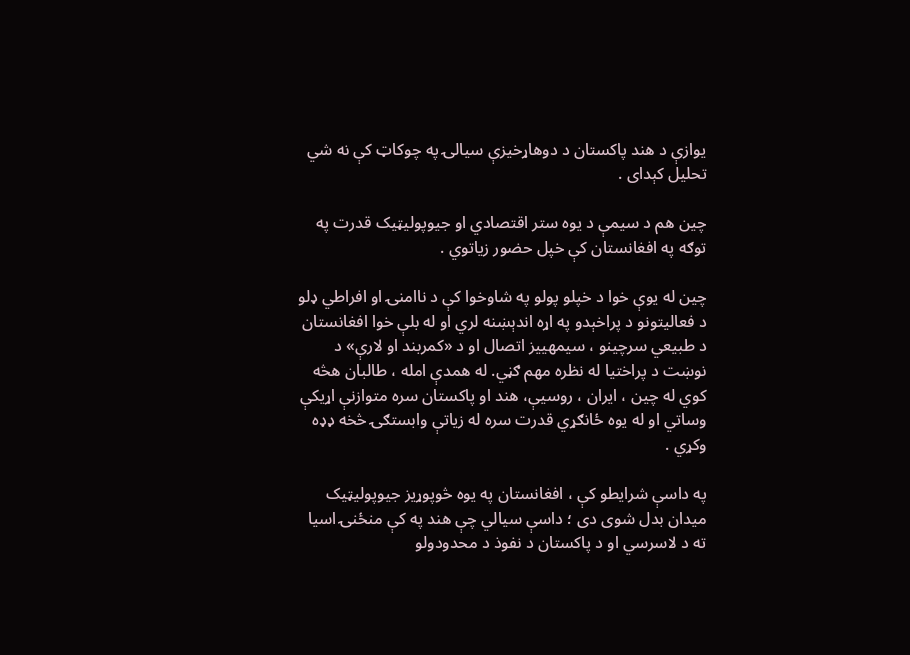یوازې د هند پاکستان د دوهاړخیزې سیالۍ په چوکاټ کې نه شي تحلیل کېدای .

چین هم د سیمې د یوه ستر اقتصادي او جیوپولیټیک قدرت په توګه په افغانستان کې خپل حضور زیاتوي .

چین له یوې خوا د خپلو پولو په شاوخوا کې د ناامنۍ او افراطي ډلو د فعالیتونو د پراخېدو په اړه اندېښنه لري او له بلې خوا افغانستان د طبیعي سرچینو ، سیمهییز اتصال او د «کمربند او لارې» د نوښت د پراختیا له نظره مهم ګڼي. له همدې امله ، طالبان هڅه کوي له چین ، ایران ، روسیې، هند او پاکستان سره متوازنې اړیکې وساتي او له یوه ځانګړي قدرت سره له زیاتې وابستګۍ څخه ډډه وکړي .

په داسې شرایطو کې ، افغانستان په یوه څوپوړیز جیوپولیټیک میدان بدل شوی دی ؛ داسې سیالي چې هند په کې منځنۍ اسیا ته د لاسرسي او د پاکستان د نفوذ د محدودولو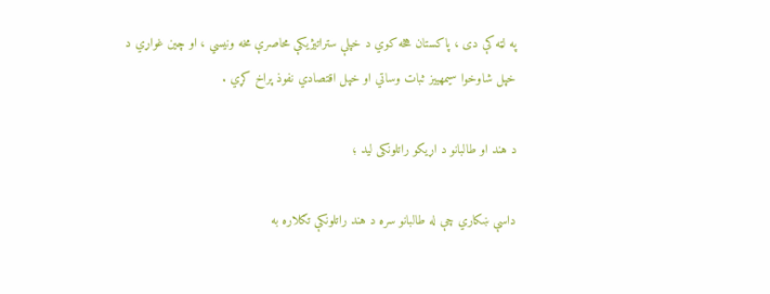په لټه کې دی ، پاکستان هڅه کوي د خپلې ستراتیژیکې محاصرې مخه ونیسي ، او چین غواړي د خپل شاوخوا سیمهییز ثبات وساتي او خپل اقتصادي نفوذ پراخ کړي .

د هند او طالبانو د اړیکو راتلونکی لید ؛

داسې ښکاري چې له طالبانو سره د هند راتلونکې تګلاره به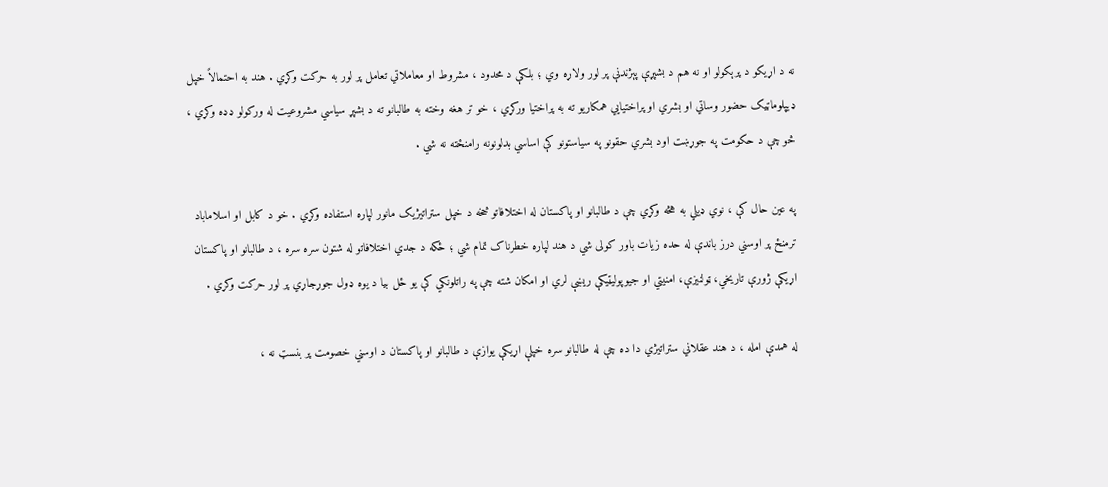نه د اړیکو د پرېکولو او نه هم د بشپړې پېژندنې پر لور ولاړه وي ؛ بلکې د محدود ، مشروط او معاملاتي تعامل پر لور به حرکت وکړي . هند به احتمالاً خپل ډیپلوماټیک حضور وساتي او بشري او پراختیايي همکاریو ته به پراختیا ورکړي ، خو تر هغه وخته به طالبانو ته د بشپړ سیاسي مشروعیت له ورکولو ډډه وکړي ، څو چې د حکومت په جوړښت اود بشري حقونو په سیاستونو کې اساسي بدلونونه رامنځته نه شي .

په عین حال کې ، نوي ډیلي به هڅه وکړي چې د طالبانو او پاکستان له اختلافاتو څخه د خپل ستراتیژیک مانور لپاره استفاده وکړي . خو د کابل او اسلاماباد ترمنځ پر اوسني درز باندې له حده زیات باور کولی شي د هند لپاره خطرناک تمام شي ؛ ځکه د جدي اختلافاتو له شتون سره سره ، د طالبانو او پاکستان اړیکې ژورې تاریخي، ټولنیزې، امنیتي او جیوپولیټیکې ریښې لري او امکان شته چې په راتلونکي کې یو ځل بیا د یوه ډول جوړجاړي پر لور حرکت وکړي .

له همدې امله ، د هند عقلاني ستراتیژي دا ده چې له طالبانو سره خپلې اړیکې یوازې د طالبانو او پاکستان د اوسني خصومت پر بنسټ نه ،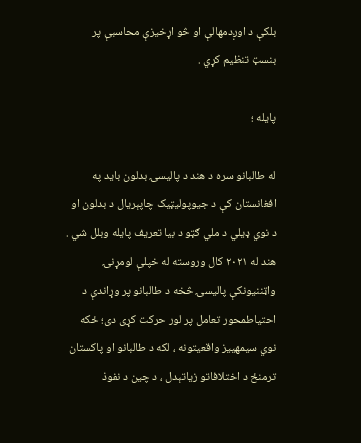بلکې د اوږدمهالې او څو اړخیزې محاسبې پر بنسټ تنظیم کړي .

پایله ؛

له طالبانو سره د هند د پالیسۍ بدلون باید په افغانستان کې د جیوپولیټیک چاپېریال د بدلون او د نوي ډیلي د ملي ګټو د بیا تعریف پایله وبلل شي . هند له ۲۰۲۱ کال وروسته له خپلې لومړنۍ واټننیونکې پالیسۍ څخه د طالبانو پر وړاندې د احتیاطمحور تعامل پر لور حرکت کړی دی؛ ځکه نوي سیمهییز واقعیتونه ، لکه د طالبانو او پاکستان ترمنځ د اختلافاتو زیاتېدل ، د چین د نفوذ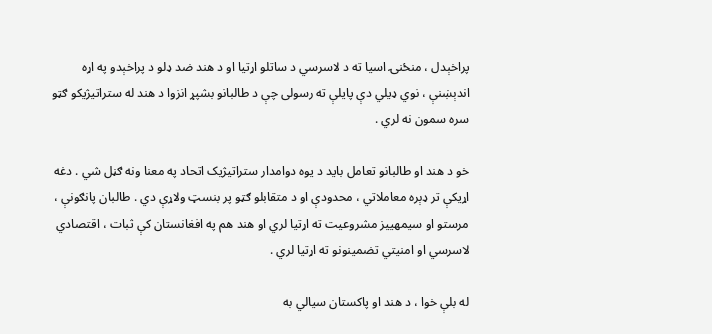پراخېدل ، منځنۍ اسیا ته د لاسرسي د ساتلو اړتیا او د هند ضد ډلو د پراخېدو په اړه اندېښنې ، نوي ډیلي دې پایلې ته رسولی چې د طالبانو بشپړ انزوا د هند له ستراتیژیکو ګټو سره سمون نه لري .

خو د هند او طالبانو تعامل باید د یوه دوامدار ستراتیژیک اتحاد په معنا ونه ګڼل شي . دغه اړیکې تر ډېره معاملاتي ، محدودې او د متقابلو ګټو پر بنسټ ولاړې دي . طالبان پانګونې ، مرستو او سیمهییز مشروعیت ته اړتیا لري او هند هم په افغانستان کې ثبات ، اقتصادي لاسرسي او امنیتي تضمینونو ته اړتیا لري .

له بلې خوا ، د هند او پاکستان سیالي به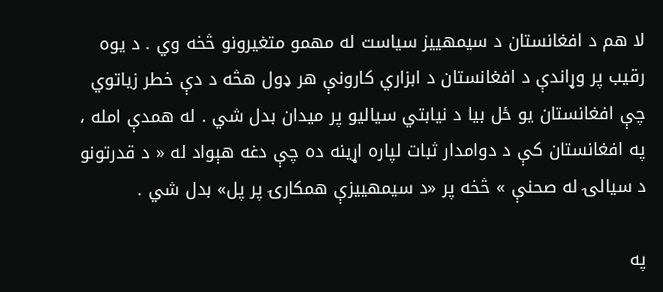لا هم د افغانستان د سیمهییز سیاست له مهمو متغیرونو څخه وي . د یوه رقیب پر وړاندې د افغانستان د ابزاري کارونې هر ډول هڅه د دې خطر زیاتوي چې افغانستان یو ځل بیا د نیابتي سیالیو پر میدان بدل شي . له همدې امله ، په افغانستان کې د دوامدار ثبات لپاره اړینه ده چې دغه هېواد له « د قدرتونو د سیالۍ له صحنې » څخه پر «د سیمهییزې همکارۍ پر پل» بدل شي .

په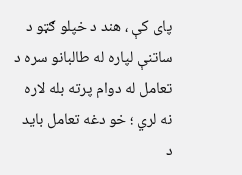پای کې ، هند د خپلو ګټو د ساتنې لپاره له طالبانو سره د تعامل له دوام پرته بله لاره نه لري ؛ خو دغه تعامل باید د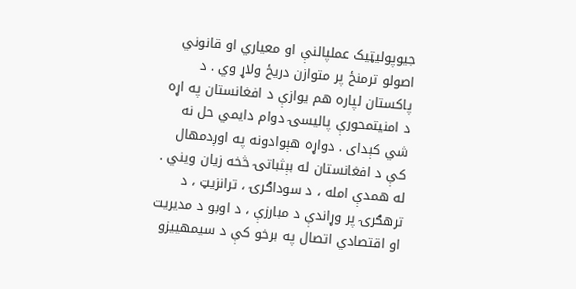جیوپولیټیک عملپالنې او معیاري او قانوني اصولو ترمنځ پر متوازن دریځ ولاړ وي . د پاکستان لپاره هم یوازې د افغانستان په اړه د امنیتمحورې پالیسۍ دوام دایمي حل نه شي کېدای . دواړه هېوادونه په اوږدمهال کې د افغانستان له بېثباتۍ څخه زیان ویني . له همدې امله ، د سوداګرۍ ، ترانزیټ ، د ترهګرۍ پر وړاندې د مبارزې ، د اوبو د مدیریت او اقتصادي اتصال په برخو کې د سیمهییزو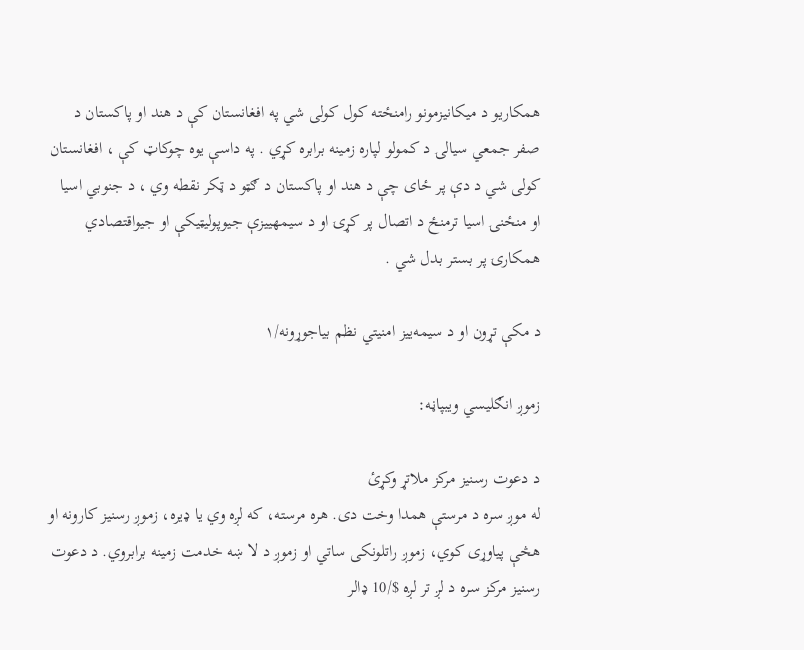همکاریو د میکانیزمونو رامنځته کول کولی شي په افغانستان کې د هند او پاکستان د صفر جمعي سیالۍ د کمولو لپاره زمینه برابره کړي . په داسې یوه چوکاټ کې ، افغانستان کولی شي د دې پر ځای چې د هند او پاکستان د ګټو د ټکر نقطه وي ، د جنوبي اسیا او منځنۍ اسیا ترمنځ د اتصال پر کړۍ او د سیمهییزې جیوپولیټیکې او جیواقتصادي همکارۍ پر بستر بدل شي .

د مکې تړون او د سیمه‌ییز امنیتي نظم بیاجوړونه/۱

زموږ انګلیسي ویبپاڼه:

د دعوت رسنیز مرکز ملاتړ وکړئ
له موږ سره د مرستې همدا وخت دی. هره مرسته، که لږه وي یا ډیره، زموږ رسنیز کارونه او هڅې پیاوړی کوي، زموږ راتلونکی ساتي او زموږ د لا ښه خدمت زمینه برابروي. د دعوت رسنیز مرکز سره د لږ تر لږه $/10 ډالر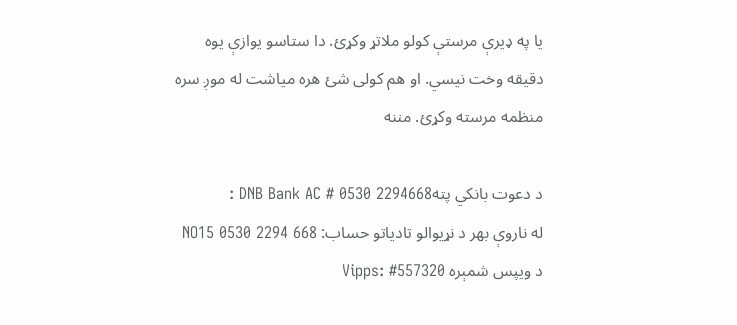یا په ډیرې مرستې کولو ملاتړ وکړئ. دا ستاسو یوازې یوه دقیقه وخت نیسي. او هم کولی شئ هره میاشت له موږ سره منظمه مرسته وکړئ. مننه

د دعوت بانکي پتهDNB Bank AC # 0530 2294668 :
له ناروې بهر د نړیوالو تادیاتو حساب: NO15 0530 2294 668
د ویپس شمېره Vipps: #557320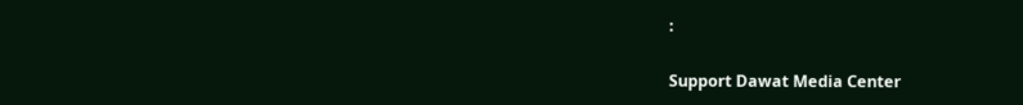:

Support Dawat Media Center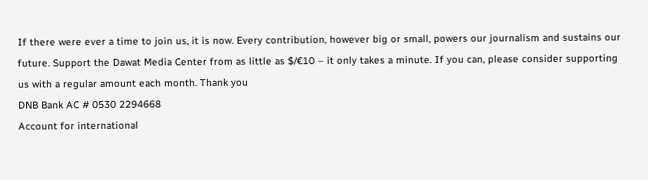If there were ever a time to join us, it is now. Every contribution, however big or small, powers our journalism and sustains our future. Support the Dawat Media Center from as little as $/€10 – it only takes a minute. If you can, please consider supporting us with a regular amount each month. Thank you
DNB Bank AC # 0530 2294668
Account for international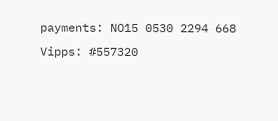payments: NO15 0530 2294 668
Vipps: #557320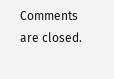Comments are closed.